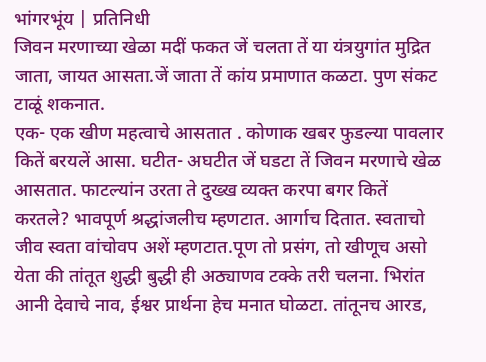भांगरभूंय | प्रतिनिधी
जिवन मरणाच्या खेळा मदीं फकत जें चलता तें या यंत्रयुगांत मुद्रित जाता, जायत आसता.जें जाता तें कांय प्रमाणात कळटा. पुण संकट टाळूं शकनात.
एक- एक खीण महत्वाचे आसतात . कोणाक खबर फुडल्या पावलार कितें बरयलें आसा. घटीत- अघटीत जें घडटा तें जिवन मरणाचे खेळ आसतात. फाटल्यांन उरता ते दुख्ख व्यक्त करपा बगर कितें करतले? भावपूर्ण श्रद्धांजलीच म्हणटात. आर्गाच दितात. स्वताचो जीव स्वता वांचोवप अशें म्हणटात.पूण तो प्रसंग, तो खीणूच असो येता की तांतूत शुद्धी बुद्धी ही अठ्याणव टक्के तरी चलना. भिरांत आनी देवाचे नाव, ईश्वर प्रार्थना हेच मनात घोळटा. तांतूनच आरड,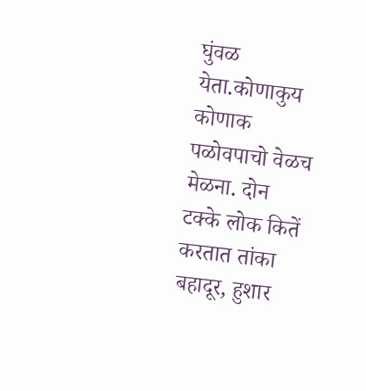घुंवळ येता.कोणाकुय कोणाक पळोवपाचो वेळच मेळना. दोन टक्के लोक कितें करतात तांका बहादूर, हुशार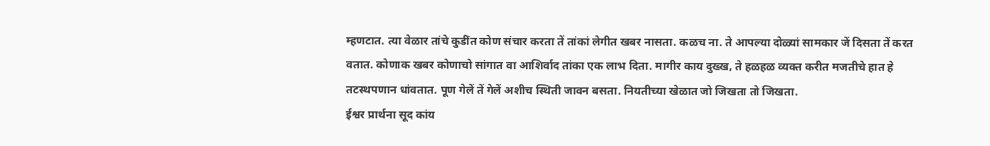म्हणटात. त्या वेळार तांचे कुडींत कोण संचार करता तें तांकां लेगीत खबर नासता. कळच ना. ते आपल्या दोळ्यां सामकार जें दिसता तें करत वतात. कोणाक खबर कोणाचो सांगात वा आशिर्वाद तांका एक लाभ दिता. मागीर काय दुख्ख, ते हळहळ व्यक्त करीत मजतीचे हात हे तटस्थपणान धांवतात. पूण गेलें तें गेलें अशीच स्थिती जावन बसता. नियतीच्या खेळात जो जिखता तो जिखता.
ईश्वर प्रार्थना सूद कांय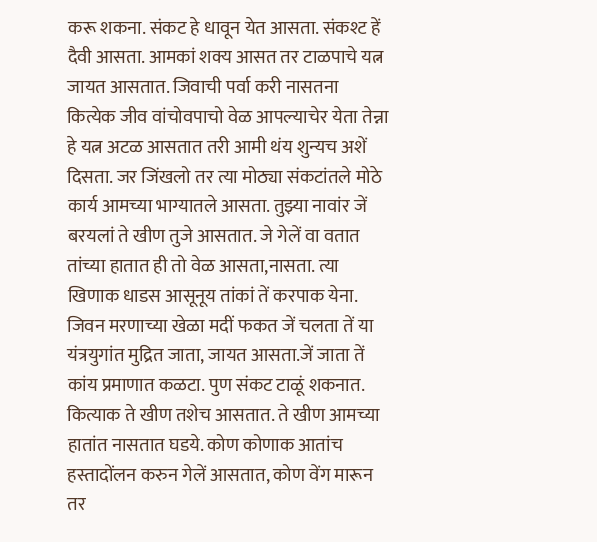करू शकना. संकट हे धावून येत आसता. संकश्ट हें दैवी आसता. आमकां शक्य आसत तर टाळपाचे यत्न जायत आसतात. जिवाची पर्वा करी नासतना कित्येक जीव वांचोवपाचो वेळ आपल्याचेर येता तेन्ना हे यत्न अटळ आसतात तरी आमी थंय शुन्यच अशें दिसता. जर जिंखलो तर त्या मोठ्या संकटांतले मोठे कार्य आमच्या भाग्यातले आसता. तुझ्या नावांर जें बरयलां ते खीण तुजे आसतात. जे गेलें वा वतात तांच्या हातात ही तो वेळ आसता,नासता. त्या खिणाक धाडस आसूनूय तांकां तें करपाक येना.
जिवन मरणाच्या खेळा मदीं फकत जें चलता तें या यंत्रयुगांत मुद्रित जाता, जायत आसता.जें जाता तें कांय प्रमाणात कळटा. पुण संकट टाळूं शकनात. कित्याक ते खीण तशेच आसतात. ते खीण आमच्या हातांत नासतात घडये. कोण कोणाक आतांच हस्तादोंलन करुन गेलें आसतात, कोण वेंग मारून तर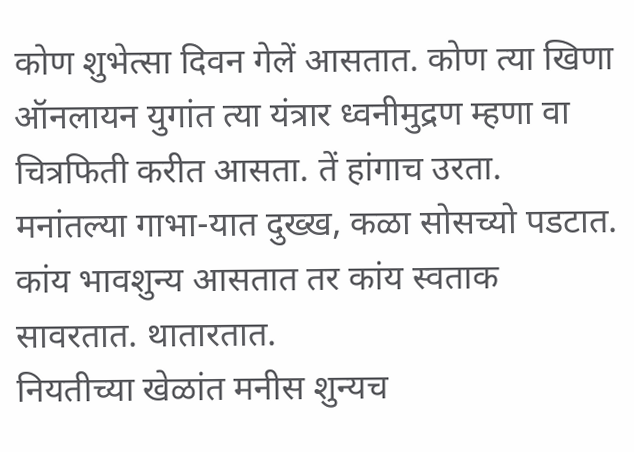कोण शुभेत्सा दिवन गेलें आसतात. कोण त्या खिणा ऑनलायन युगांत त्या यंत्रार ध्वनीमुद्रण म्हणा वा चित्रफिती करीत आसता. तें हांगाच उरता. मनांतल्या गाभा-यात दुख्ख, कळा सोसच्यो पडटात. कांय भावशुन्य आसतात तर कांय स्वताक सावरतात. थातारतात.
नियतीच्या खेळांत मनीस शुन्यच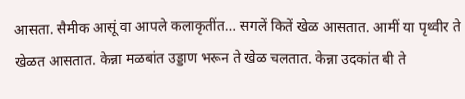आसता. सैमीक आसूं वा आपले कलाकृतींत… सगलें कितें खेळ आसतात. आमीं या पृथ्वीर ते खेळत आसतात. केन्ना मळबांत उड्डाण भरून ते खेळ चलतात. केन्ना उदकांत बी ते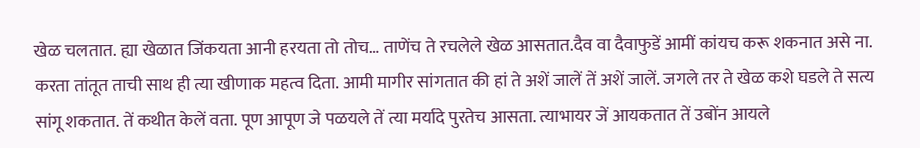खेळ चलतात. ह्या खेळात जिंकयता आनी हरयता तो तोच… ताणेंच ते रचलेले खेळ आसतात.दैव वा दैवाफुडें आमीं कांयच करू शकनात असे ना. करता तांतूत ताची साथ ही त्या खीणाक महत्व दिता. आमी मागीर सांगतात की हां ते अशें जालें तें अशें जालें. जगले तर ते खेळ कशे घडले ते सत्य सांगू शकतात. तें कथीत केलें वता. पूण आपूण जे पळयले तें त्या मर्यादे पुरतेच आसता. त्याभायर जें आयकतात तें उबोंन आयले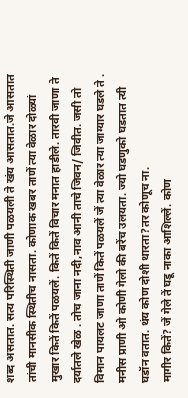शब्द असतात. सत्य परिस्थिती जाणी पळयली ते खंय आसतात.जे आसतात तांची मानसीक स्थितीच नासता. कोणाक खबर ताणें त्या वेळार दोळ्यां मुखार कितें कितें पळयलें. कितें कितें विचार मनात हाडीले. तारवी जाणा ते दर्यातले खेळ . तोच जाना नदी,नाव आनी ताचे जिवन/ जिवीत. जसी तो विमान पायलट जाणा ताणें कितें पळयलें जें त्या वेळार त्या जाग्यार घडले ते . मनीस प्राणी ओ कोणी गेलो की बरेंच उलयता. ज्यो घडणुको घडतात त्यी घडॉन वतात. थंय कोण दोशी थारता?तर कोणूच ना.
मागीर कितें? जें गेले तें घडू नाका आशिल्लें. कोण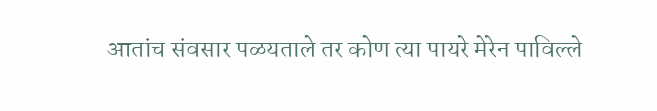आतांच संवसार पळयताले तर कोण त्या पायरे मेरेन पाविल्ले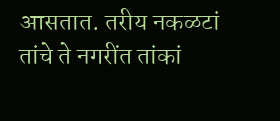आसतात. तरीय नकळटां तांचे ते नगरींत तांकां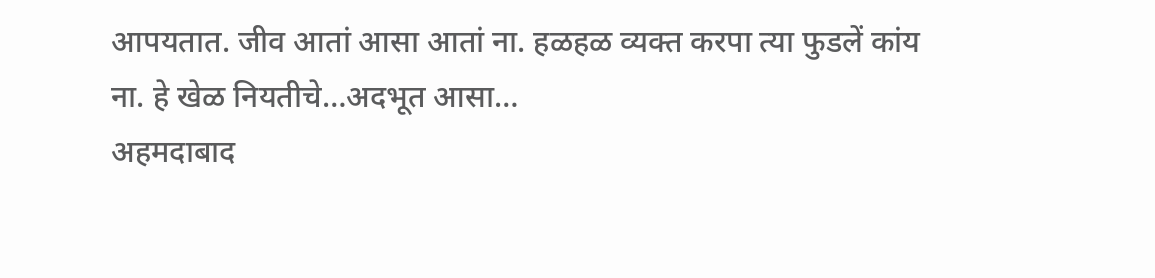आपयतात. जीव आतां आसा आतां ना. हळहळ व्यक्त करपा त्या फुडलें कांय ना. हे खेळ नियतीचे…अदभूत आसा…
अहमदाबाद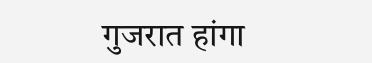गुजरात हांगा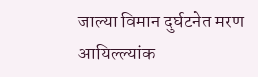जाल्या विमान दुर्घटनेत मरण आयिल्ल्यांक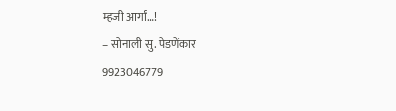म्हजी आर्गां…!
– सोनाली सु. पेडणेंकार
9923046779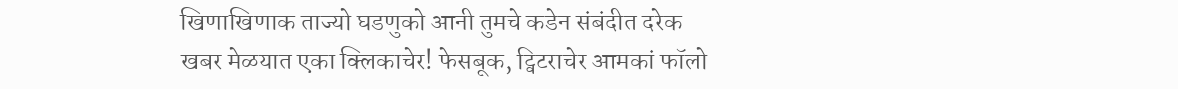खिणाखिणाक ताज्यो घडणुको आनी तुमचे कडेन संबंदीत दरेक खबर मेळयात एका क्लिकाचेर! फेसबूक, ट्विटराचेर आमकां फॉलो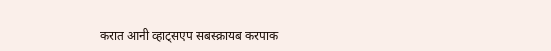करात आनी व्हाट्सएप सबस्क्रायब करपाक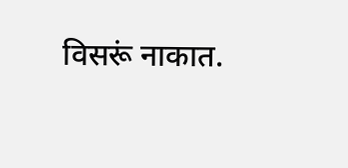विसरूं नाकात.